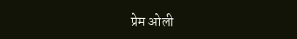प्रेम ओली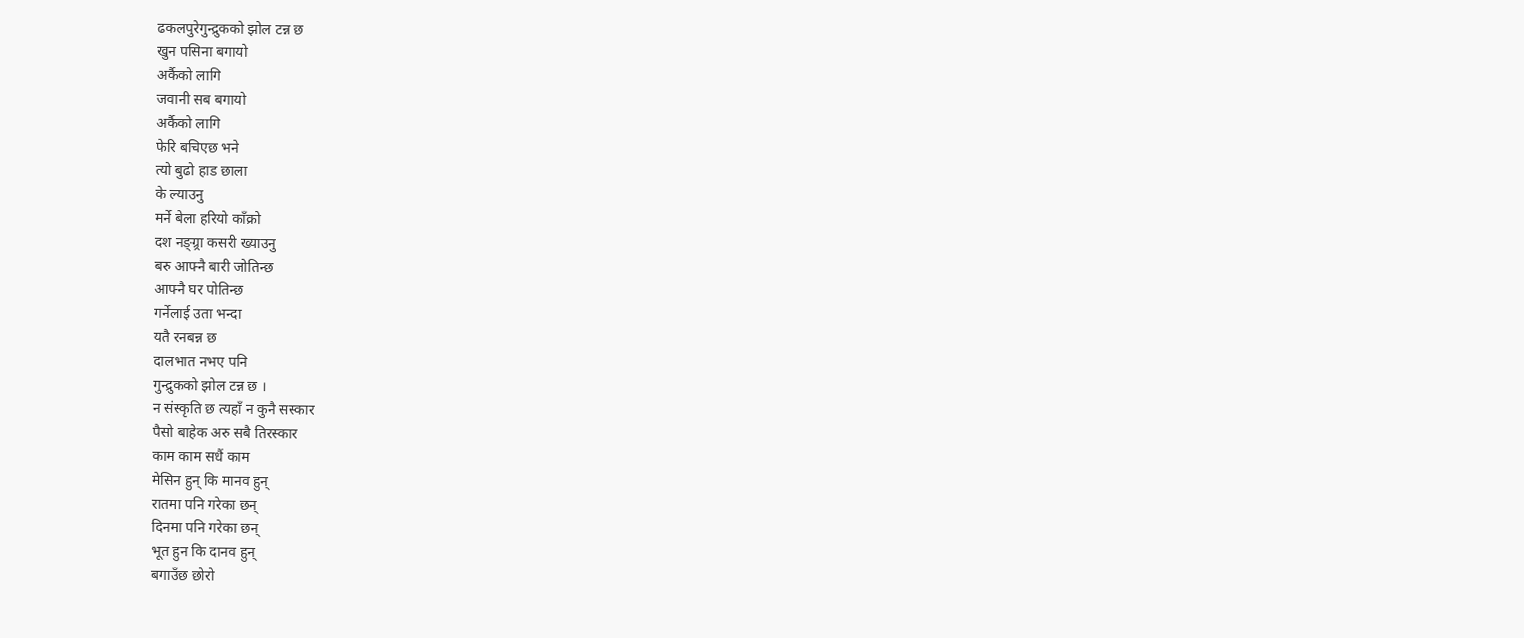ढकलपुरेगुन्द्रुकको झोल टन्न छ
खुन पसिना बगायो
अर्कैको लागि
जवानी सब बगायो
अर्कैको लागि
फेरि बचिएछ भने
त्यो बुढो हाड छाला
के ल्याउनु
मर्ने बेला हरियो काँक्रो
दश नङ्ग्र्रा कसरी ख्याउनु
बरु आफ्नै बारी जोतिन्छ
आफ्नै घर पोतिन्छ
गर्नेलाई उता भन्दा
यतै रनबन्न छ
दालभात नभए पनि
गुन्द्रुकको झोल टन्न छ ।
न संस्कृति छ त्यहाँ न कुनै सस्कार
पैसो बाहेक अरु सबै तिरस्कार
काम काम सधैं काम
मेसिन हुन् कि मानव हुन्
रातमा पनि गरेका छन्
दिनमा पनि गरेका छन्
भूत हुन कि दानव हुन्
बगाउँछ छोरो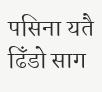पसिना यतै
ढिँडो साग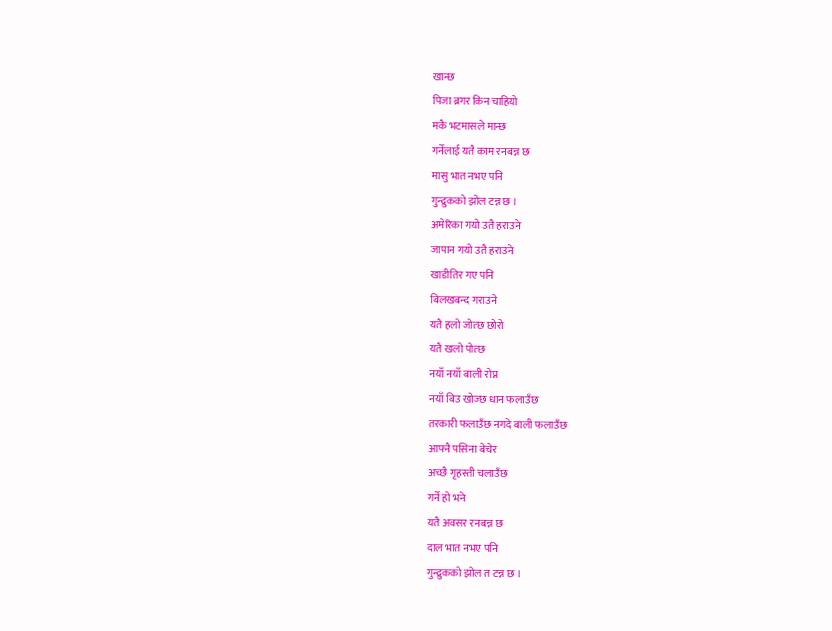खान्छ
पिजा ब्रगर किन चाहियो
मकै भटमासले मान्छ
गर्नेलाई यतै काम रनबन्न छ
मासु भात नभए पनि
गुन्द्रुकको झोल टन्न छ ।
अमेरिका गयो उतै हराउने
जापान गयो उतै हराउने
खाडीतिर गए पनि
बिलखबन्द गराउने
यतै हलो जोत्छ छोरो
यतै खलो पोत्छ
नयाँ नयाँ बाली रोप्न
नयाँ बिउ खोज्छ धान फलाउँछ
तरकारी फलाउँछ नगदे बाली फलाउँछ
आफ्नै पसिना बेचेर
अच्छै गृहस्ती चलाउँछ
गर्ने हो भने
यतै अवसर रनबन्न छ
दाल भात नभए पनि
गुन्द्रुकको झोल त टन्न छ ।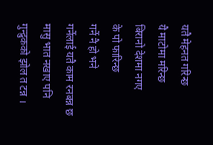यतै मेहनत गरिन्छ
यै माटोमा मरिन्छ
बिरानो देशमा नगए
के पो फारिन्छ
गर्ने नै हो भने
गर्नेलाई यतै काम रनबन्न छ
मासु भात नखाए पनि
गुन्द्रुकको झोल त टन्न ।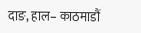दाङ, हाल– काठमाडौं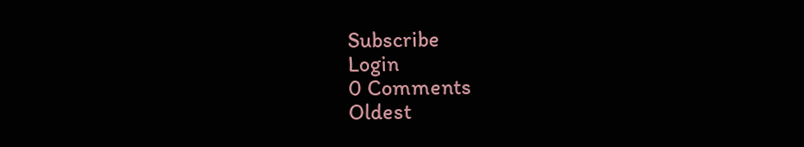Subscribe
Login
0 Comments
Oldest